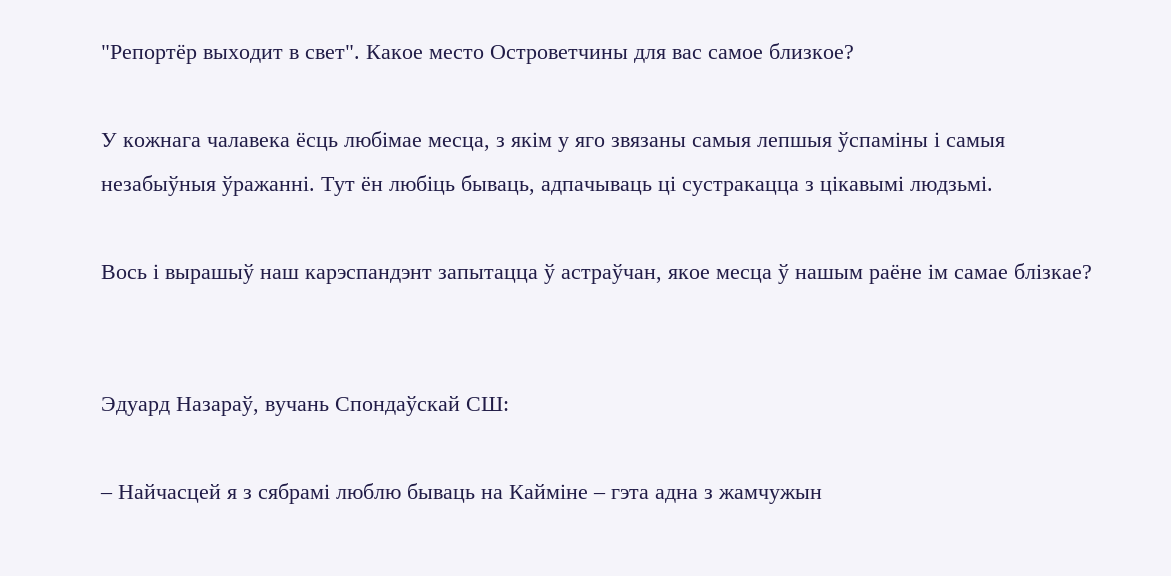"Репортёр выходит в свет". Какое место Островетчины для вас самое близкое?

У кожнага чалавека ёсць любімае месца, з якім у яго звязаны самыя лепшыя ўспаміны і самыя незабыўныя ўражанні. Тут ён любіць бываць, адпачываць ці сустракацца з цікавымі людзьмі.

Вось і вырашыў наш карэспандэнт запытацца ў астраўчан, якое месца ў нашым раёне ім самае блізкае?


Эдуард Назараў, вучань Спондаўскай СШ:

– Найчасцей я з сябрамі люблю бываць на Кайміне – гэта адна з жамчужын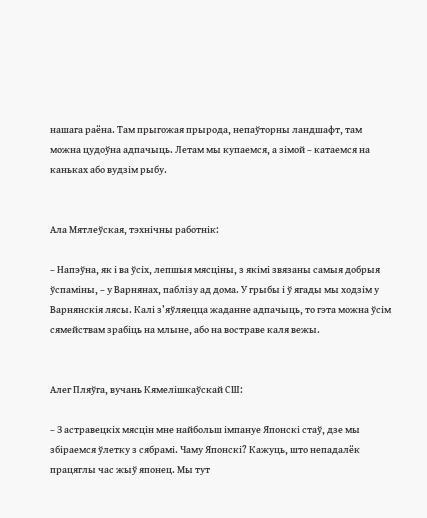нашага раёна. Там прыгожая прырода, непаўторны ландшафт, там можна цудоўна адпачыць. Летам мы купаемся, а зімой – катаемся на каньках або вудзім рыбу.


Ала Мятлеўская, тэхнічны работнік:

– Напэўна, як і ва ўсіх, лепшыя мясціны, з якімі звязаны самыя добрыя ўспаміны, – у Варнянах, паблізу ад дома. У грыбы і ў ягады мы ходзім у Варнянскія лясы. Калі з’яўляецца жаданне адпачыць, то гэта можна ўсім сямействам зрабіць на млыне, або на востраве каля вежы.


Алег Пляўга, вучань Кямелішкаўскай СШ:

– З астравецкіх мясцін мне найбольш імпануе Японскі стаў, дзе мы збіраемся ўлетку з сябрамі. Чаму Японскі? Кажуць, што непадалёк працяглы час жыў японец. Мы тут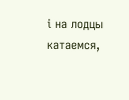і на лодцы катаемся,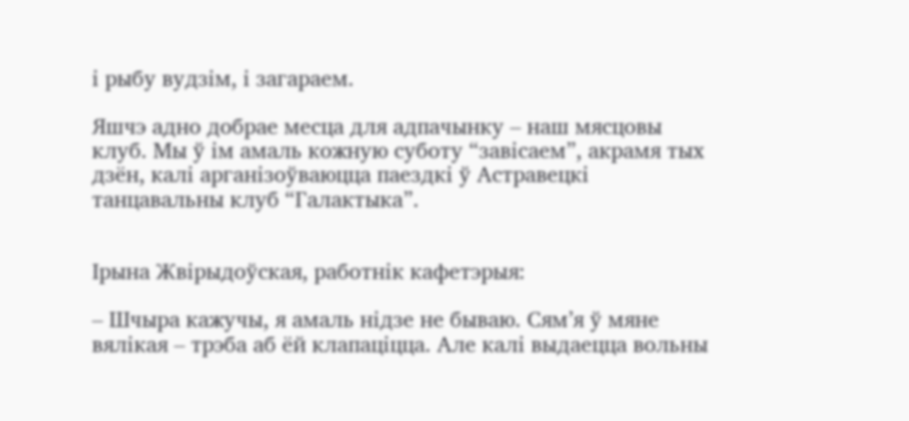і рыбу вудзім, і загараем.

Яшчэ адно добрае месца для адпачынку – наш мясцовы клуб. Мы ў ім амаль кожную суботу “завісаем”, акрамя тых дзён, калі арганізоўваюцца паездкі ў Астравецкі танцавальны клуб “Галактыка”.


Ірына Жвірыдоўская, работнік кафетэрыя:

– Шчыра кажучы, я амаль нідзе не бываю. Сям’я ў мяне вялікая – трэба аб ёй клапаціцца. Але калі выдаецца вольны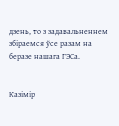дзень, то з задавальненнем збіраемся ўсе разам на беразе нашага ГЭСа.


Казімір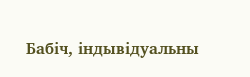Бабіч, індывідуальны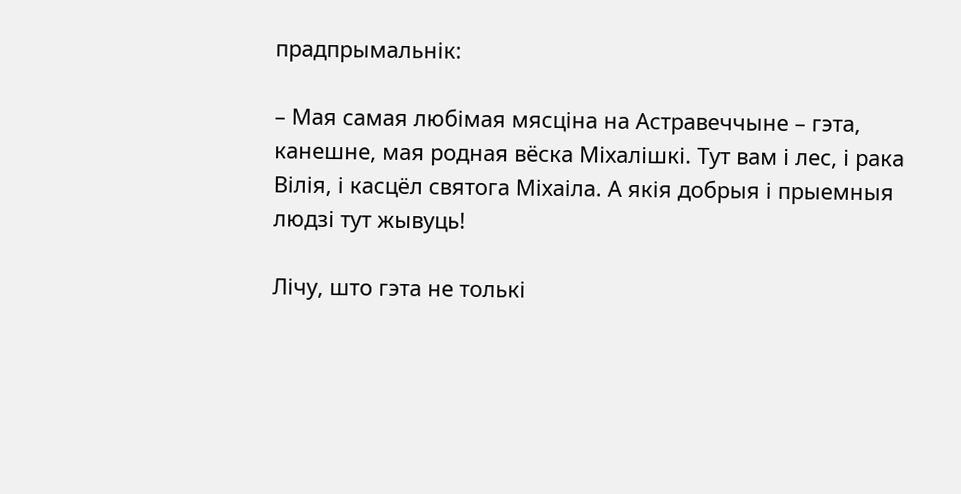прадпрымальнік:

– Мая самая любімая мясціна на Астравеччыне – гэта, канешне, мая родная вёска Міхалішкі. Тут вам і лес, і рака Вілія, і касцёл святога Міхаіла. А якія добрыя і прыемныя людзі тут жывуць!

Лічу, што гэта не толькі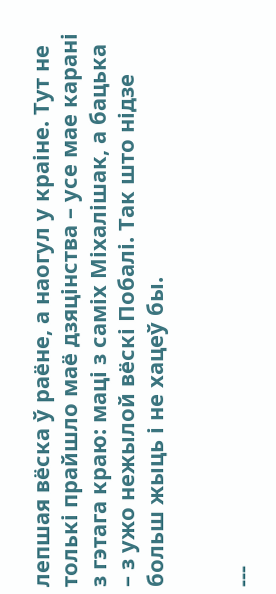лепшая вёска ў раёне, а наогул у краіне. Тут не толькі прайшло маё дзяцінства – усе мае карані з гэтага краю: маці з саміх Міхалішак, а бацька – з ужо нежылой вёскі Побалі. Так што нідзе больш жыць і не хацеў бы.


---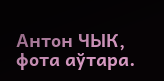Антон ЧЫК, фота аўтара.